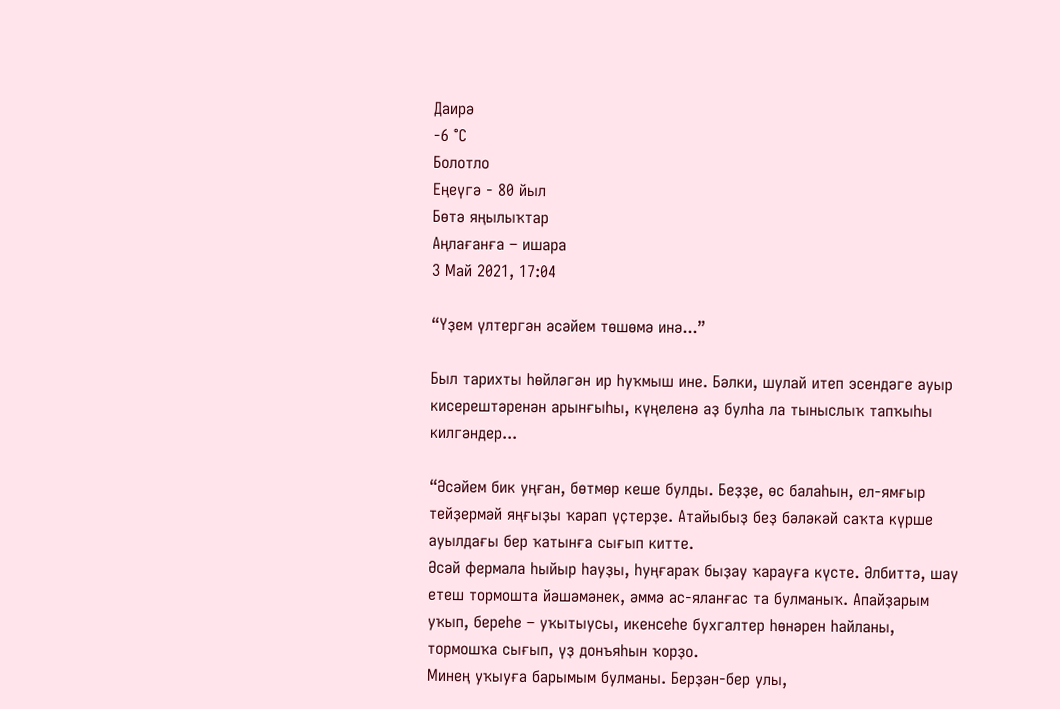Даирә
-6 °С
Болотло
Еңеүгә - 80 йыл
Бөтә яңылыҡтар
Аңлағанға – ишара
3 Май 2021, 17:04

“Үҙем үлтергән әсәйем төшөмә инә...”

Был тарихты һөйләгән ир һуҡмыш ине. Бәлки, шулай итеп эсендәге ауыр кисерештәренән арынғыһы, күңеленә аҙ булһа ла тыныслыҡ тапҡыһы килгәндер...

“Әсәйем бик уңған, бөтмөр кеше булды. Беҙҙе, өс балаһын, ел-ямғыр тейҙермәй яңғыҙы ҡарап үҫтерҙе. Атайыбыҙ беҙ бәләкәй саҡта күрше ауылдағы бер ҡатынға сығып китте.
Әсәй фермала һыйыр һауҙы, һуңғараҡ быҙау ҡарауға күсте. Әлбиттә, шау етеш тормошта йәшәмәнек, әммә ас-яланғас та булманыҡ. Апайҙарым уҡып, береһе – уҡытыусы, икенсеһе бухгалтер һөнәрен һайланы, тормошҡа сығып, үҙ донъяһын ҡорҙо.
Минең уҡыуға барымым булманы. Берҙән-бер улы,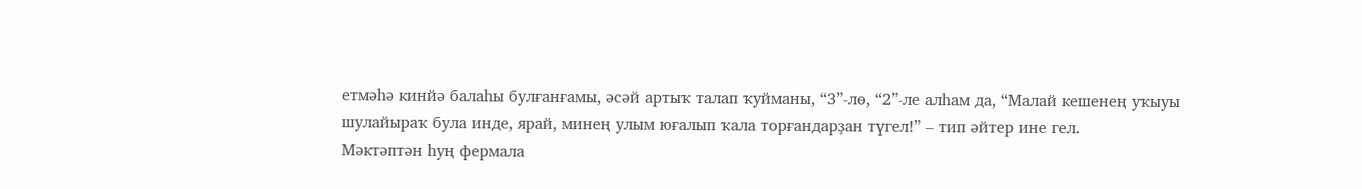етмәһә кинйә балаһы булғанғамы, әсәй артыҡ талап ҡуйманы, “3”-лө, “2”-ле алһам да, “Малай кешенең уҡыуы шулайыраҡ була инде, ярай, минең улым юғалып ҡала торғандарҙан түгел!” – тип әйтер ине гел.
Мәктәптән һуң фермала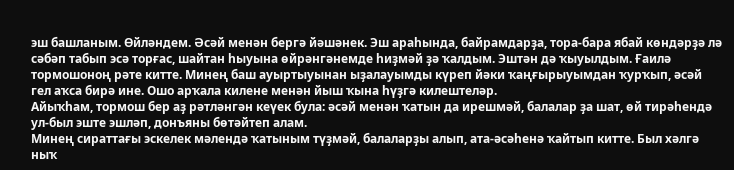эш башланым. Өйләндем. Әсәй менән бергә йәшәнек. Эш араһында, байрамдарҙа, тора-бара ябай көндәрҙә лә сәбәп табып эсә торғас, шайтан һыуына өйрәнгәнемде һиҙмәй ҙә ҡалдым. Эштән дә ҡыуылдым. Ғаилә тормошоноң рәте китте. Минең баш ауыртыуынан ыҙалауымды күреп йәки ҡаңғырыуымдан ҡурҡып, әсәй гел аҡса бирә ине. Ошо арҡала килене менән йыш ҡына һүҙгә килештеләр.
Айыҡһам, тормош бер аҙ рәтләнгән кеүек була: әсәй менән ҡатын да ирешмәй, балалар ҙа шат, өй тирәһендә ул-был эште эшләп, донъяны бөтәйтеп алам.
Минең сираттағы эскелек мәлендә ҡатыным түҙмәй, балаларҙы алып, ата-әсәһенә ҡайтып китте. Был хәлгә ныҡ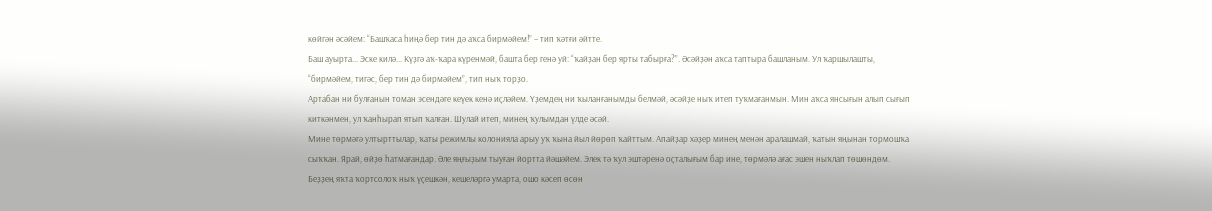көйгән әсәйем: “Башҡаса һиңә бер тин дә аҡса бирмәйем!” – тип ҡәтғи әйтте.
Баш ауырта... Эске килә... Күҙгә аҡ-ҡара күренмәй, башта бер генә уй: “ҡайҙан бер ярты табырға?”. Әсәйҙән аҡса таптыра башланым. Ул ҡаршылашты, “бирмәйем, тигәс, бер тин дә бирмәйем”, тип ныҡ торҙо.
Артабан ни булғанын томан эсендәге кеүек кенә иҫләйем. Үҙемдең ни ҡыланғанымды белмәй, әсәйҙе ныҡ итеп туҡмағанмын. Мин аҡса янсығын алып сығып киткәнмен, ул ҡанһырап ятып ҡалған. Шулай итеп, минең ҡулымдан үлде әсәй.
Мине төрмәгә ултырттылар, ҡаты режимлы колонияла арыу уҡ ҡына йыл йөрөп ҡайттым. Апайҙар хәҙер минең менән аралашмай, ҡатын яңынан тормошҡа сыҡҡан. Ярай, өйҙө һатмағандар. Әле яңғыҙым тыуған йортта йәшәйем. Элек тә ҡул эштәренә оҫталығым бар ине, төрмәлә ағас эшен ныҡлап төшөндөм. Беҙҙең яҡта ҡортсолоҡ ныҡ үҫешкән, кешеләргә умарта, ошо кәсеп өсөн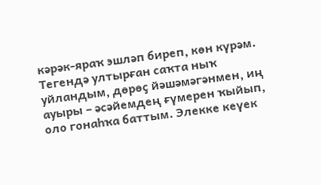кәрәк-яраҡ эшләп биреп, көн күрәм.
Тегендә ултырған саҡта ныҡ уйландым, дөрөҫ йәшәмәгәнмен, иң ауыры – әсәйемдең ғүмерен ҡыйып, оло гонаһҡа баттым. Элекке кеүек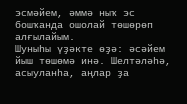эсмәйем, әммә ныҡ эс бошҡанда ошолай төшөрөп алғылайым.
Шуныһы үҙәкте өҙә: әсәйем йыш төшөмә инә. Шелтәләһә, асыуланһа, аңлар ҙа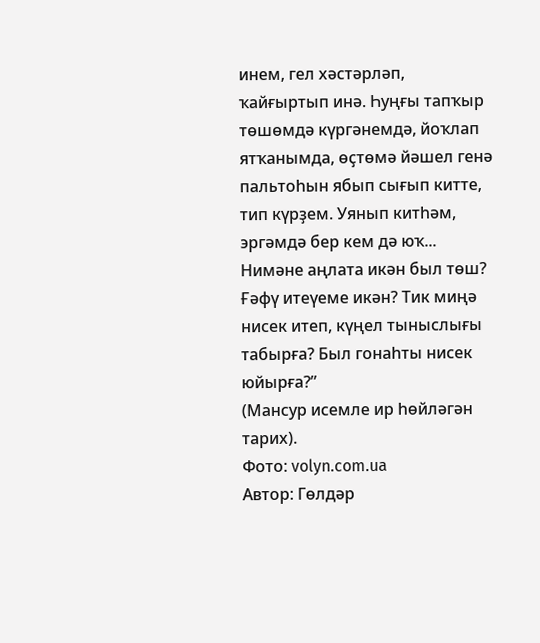инем, гел хәстәрләп, ҡайғыртып инә. Һуңғы тапҡыр төшөмдә күргәнемдә, йоҡлап ятҡанымда, өҫтөмә йәшел генә пальтоһын ябып сығып китте, тип күрҙем. Уянып китһәм, эргәмдә бер кем дә юҡ... Нимәне аңлата икән был төш? Ғәфү итеүеме икән? Тик миңә нисек итеп, күңел тыныслығы табырға? Был гонаһты нисек юйырға?”
(Мансур исемле ир һөйләгән тарих).
Фото: volyn.com.ua
Автор: Гөлдәр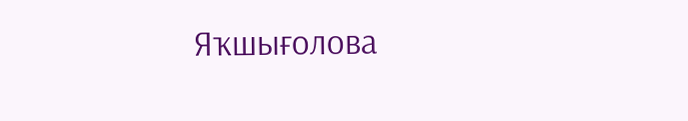Яҡшығолова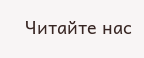Читайте нас